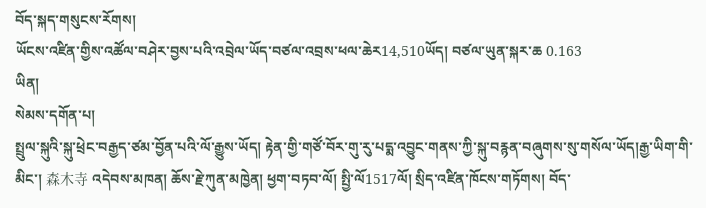བོད་སྐད་གསུངས་རོགས།
ཡོངས་འཛིན་གྱིས་འཚོལ་བཤེར་བྱས་པའི་འབྲེལ་ཡོད་བཙལ་འབྲས་ཕལ་ཆེར14,510ཡོད། བཙལ་ཡུན་སྐར་ཆ 0.163
ཡིན།
སེམས་དགོན་པ།
སྤྲུལ་སྐུའི་སྐུ་ཕྲེང་བརྒྱད་ཙམ་བྱོན་པའི་ལོ་རྒྱུས་ཡོད། རྟེན་གྱི་གཙོ་བོར་གུ་རུ་པདྨ་འབྱུང་གནས་ཀྱི་སྐུ་བརྙན་བཞུགས་སུ་གསོལ་ཡོད།རྒྱ་ཡིག་གི་མིང་། 森木寺 འདེབས་མཁན། ཆོས་རྗེ་ཀུན་མཁྱེན། ཕྱག་བཏབ་ལོ། སྤྱི་ལོ1517ལོ། སྲིད་འཛིན་ཁོངས་གཏོགས། བོད་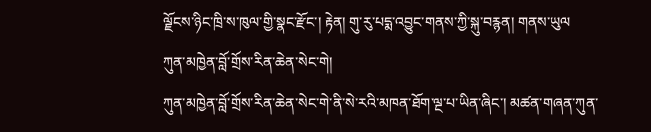ལྗོངས་ཉིང་ཁྲི་ས་ཁུལ་གྱི་སྣང་རྫོང་། རྟེན། གུ་རུ་པདྨ་འབྱུང་གནས་ཀྱི་སྐུ་བརྙན། གནས་ཡུལ
ཀུན་མཁྱེན་བློ་གྲོས་རིན་ཆེན་སེང་གེ།
ཀུན་མཁྱེན་བློ་གྲོས་རིན་ཆེན་སེང་གེ་ནི་སེ་རའི་མཁན་ཐོག་ལྔ་པ་ཡིན་ཞིང་། མཚན་གཞན་ཀུན་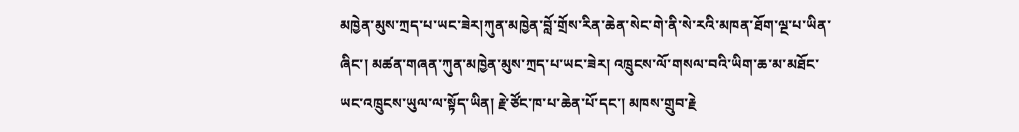མཁྱེན་མུས་ཀྲད་པ་ཡང་ཟེར།ཀུན་མཁྱེན་བློ་གྲོས་རིན་ཆེན་སེང་གེ་ནི་སེ་རའི་མཁན་ཐོག་ལྔ་པ་ཡིན་ཞིང་། མཚན་གཞན་ཀུན་མཁྱེན་མུས་ཀྲད་པ་ཡང་ཟེར། འཁྲུངས་ལོ་གསལ་བའི་ཡིག་ཆ་མ་མཐོང་ཡང་འཁྲུངས་ཡུལ་ལ་སྟོད་ཡིན། རྗེ་ཙོང་ཁ་པ་ཆེན་པོ་དང་། མཁས་གྲུབ་རྗེ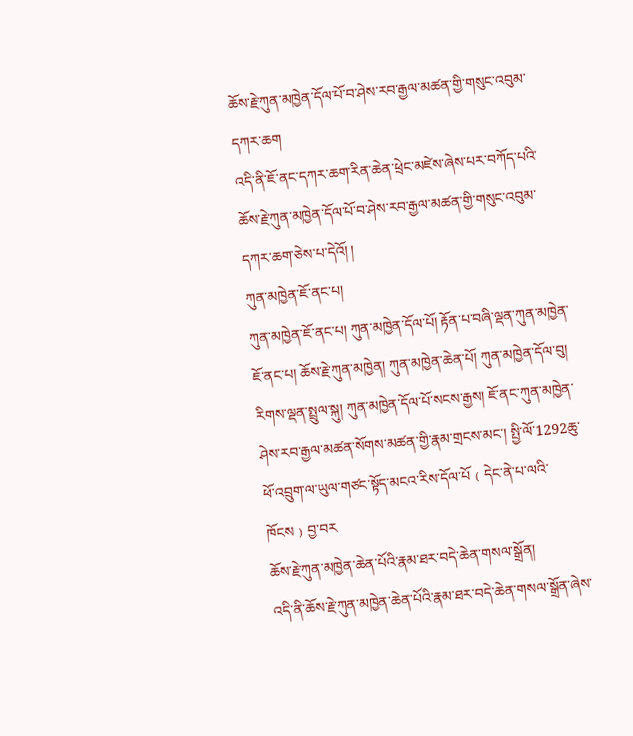ཆོས་རྗེ་ཀུན་མཁྱེན་དོལ་པོ་བ་ཤེས་རབ་རྒྱལ་མཚན་གྱི་གསུང་འབུམ་དཀར་ཆག
འདི་ནི་ཇོ་ནང་དཀར་ཆག་རིན་ཆེན་ཕྲེང་མཛེས་ཞེས་པར་བཀོད་པའི་ཆོས་རྗེ་ཀུན་མཁྱེན་དོལ་པོ་བ་ཤེས་རབ་རྒྱལ་མཚན་གྱི་གསུང་འབུམ་དཀར་ཆག་ཅེས་པ་དེའོ། །
ཀུན་མཁྱེན་ཇོ་ནང་པ།
ཀུན་མཁྱེན་ཇོ་ནང་པ། ཀུན་མཁྱེན་དོལ་པོ། རྟོན་པ་བཞི་ལྡན་ཀུན་མཁྱེན་ཇོ་ནང་པ། ཆོས་རྗེ་ཀུན་མཁྱེན། ཀུན་མཁྱེན་ཆེན་པོ། ཀུན་མཁྱེན་དོལ་བུ། རིགས་ལྡན་སྤྲུལ་སྐུ། ཀུན་མཁྱེན་དོལ་པོ་སངས་རྒྱས། ཇོ་ནང་ཀུན་མཁྱེན་ཤེས་རབ་རྒྱལ་མཚན་སོགས་མཚན་གྱི་རྣམ་གྲངས་མང་། སྤྱི་ལོ་1292ཆུ་ཕོ་འབྲུག་ལ་ཡུལ་གཙང་སྟོད་མངའ་རིས་དོལ་པོ﹙དེང་ནེ་པ་ལའི་ཁོངས﹚བྱ་བར
ཆོས་རྗེ་ཀུན་མཁྱེན་ཆེན་པོའི་རྣམ་ཐར་བདེ་ཆེན་གསལ་སྒྲོན།
འདི་ནི་ཆོས་རྗེ་ཀུན་མཁྱེན་ཆེན་པོའི་རྣམ་ཐར་བདེ་ཆེན་གསལ་སྒྲོན་ཞེས་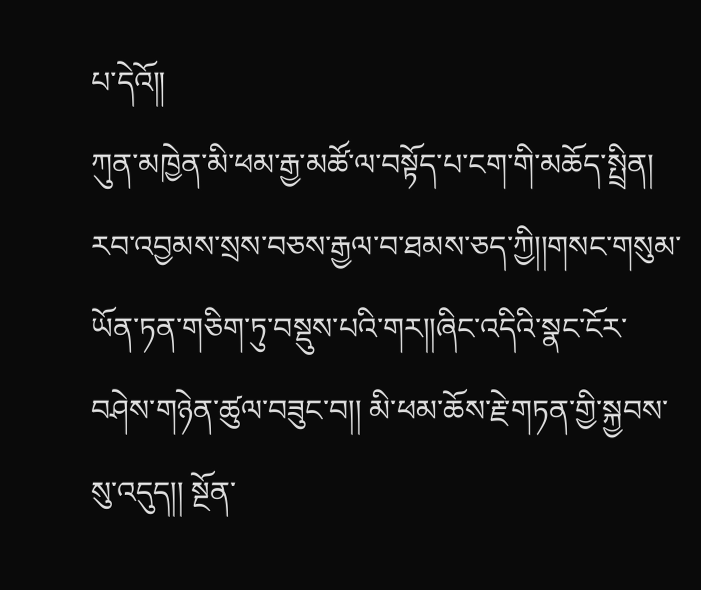པ་དེའོ༎
ཀུན་མཁྱེན་མི་ཕམ་རྒྱ་མཚོ་ལ་བསྟོད་པ་ངག་གི་མཆོད་སྤྲིན།
རབ་འབྱམས་སྲས་བཅས་རྒྱལ་བ་ཐམས་ཅད་ཀྱི།།གསང་གསུམ་ཡོན་ཏན་གཅིག་ཏུ་བསྡུས་པའི་གར།།ཞིང་འདིའི་སྣང་ངོར་བཤེས་གཉེན་ཚུལ་བཟུང་བ།། མི་ཕམ་ཆོས་རྗེ་གཏན་གྱི་སྐྱབས་སུ་འདུད།། སྔོན་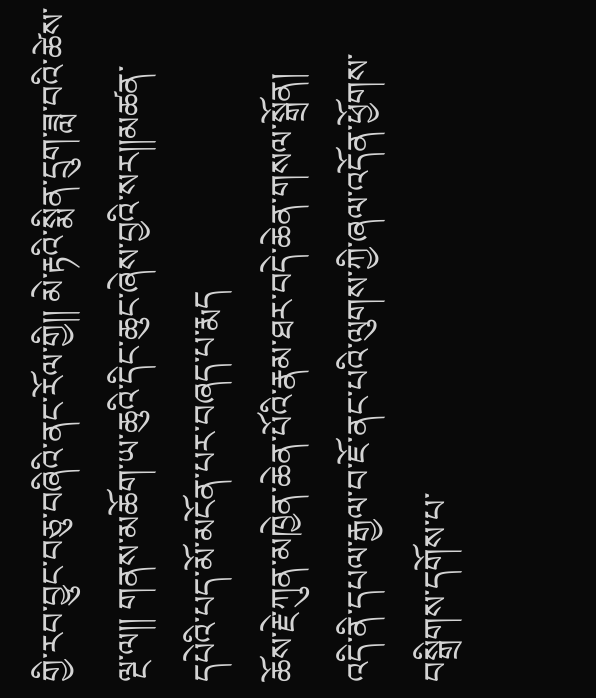གྱི་རབ་བྱུང་བཅུ་བཞིའི་ནང་རོལ་གྱི།། མེ་རྟའི་སྨིན་དྲུག་ཟླ་བའི་ཚེས་ལྔ་ལ།། གནས་མཆོག་ཡ་ཆུའི་དིང་ཆུང་ཞེས་བྱའི་སར།།མཚན་དཔེའི་པད་མོ་མངོན་པར་བཞད་པ་རྨད
ཆོས་རྗེ་ཀུན་མཁྱེན་ཆེན་པོའི་རྣམ་ཐར་བདེ་ཆེན་གསལ་སྒྲོན།
འདི་ནི་དཔལ་རྒྱལ་བ་ཇོ་ནང་པའི་ལུགས་ཀྱི་ཞལ་འདོན་ཕྱོགས་བསྒྲིགས་དགོས་པ་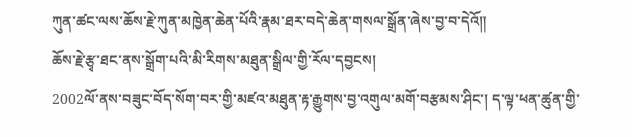ཀུན་ཚང་ལས་ཆོས་རྗེ་ཀུན་མཁྱེན་ཆེན་པོའི་རྣམ་ཐར་བདེ་ཆེན་གསལ་སྒྲོན་ཞེས་བྱ་བ་དེའོ༎
ཆོས་རྗེ་རྩྭ་ཐང་ནས་སྒྲོག་པའི་མི་རིགས་མཐུན་སྒྲིལ་གྱི་རོལ་དབྱངས།
2002ལོ་ནས་བཟུང་བོད་སོག་བར་གྱི་མཛའ་མཐུན་རྟ་རྒྱུགས་བྱ་འགུལ་མགོ་བརྩམས་ཤིང་། ད་ལྟ་ཕན་ཚུན་གྱི་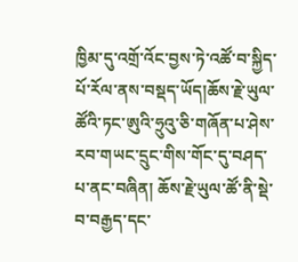ཁྱིམ་དུ་འགྲོ་འོང་བྱས་ཏེ་འཚོ་བ་སྐྱིད་པོ་རོལ་ནས་བསྡད་ཡོད།ཆོས་རྗེ་ཡུལ་ཚོའི་ཏང་ཨུའི་ཧྲུའུ་ཅི་གཞོན་པ་ཤེས་རབ་གཡང་དྲུང་གིས་གོང་དུ་བཤད་པ་ནང་བཞིན། ཆོས་རྗེ་ཡུལ་ཚོ་ནི་སྡེ་བ་བརྒྱད་དང་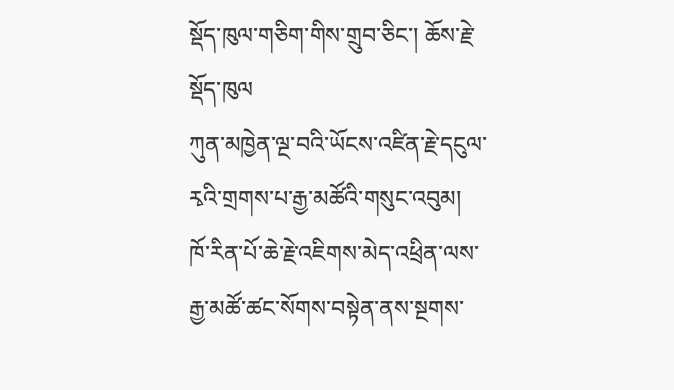སྡོད་ཁུལ་གཅིག་གིས་གྲུབ་ཅིང་། ཆོས་རྗེ་སྡོད་ཁུལ
ཀུན་མཁྱེན་ལྔ་བའི་ཡོངས་འཛིན་རྗེ་དངུལ་རྭའི་གྲགས་པ་རྒྱ་མཚོའི་གསུང་འབུམ།
ཁོ་རིན་པོ་ཆེ་རྗེ་འཇིགས་མེད་འཕྲིན་ལས་རྒྱ་མཚོ་ཚང་སོགས་བསྟེན་ནས་སྔགས་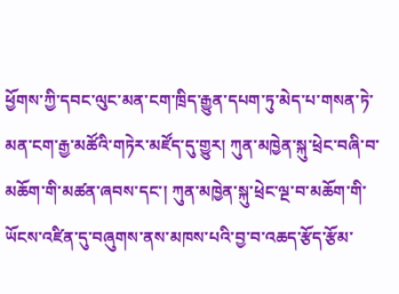ཕྱོགས་ཀྱི་དབང་ལུང་མན་ངག་ཁྲིད་རྒྱུན་དཔག་ཏུ་མེད་པ་གསན་ཏེ་མན་ངག་རྒྱ་མཚོའི་གཏེར་མཛོད་དུ་གྱུར། ཀུན་མཁྱེན་སྐུ་ཕྲེང་བཞི་བ་མཆོག་གི་མཚན་ཞབས་དང་། ཀུན་མཁྱེན་སྐུ་ཕྲེང་ལྔ་བ་མཆོག་གི་ཡོངས་འཛིན་དུ་བཞུགས་ནས་མཁས་པའི་བྱ་བ་འཆད་རྩོད་རྩོམ་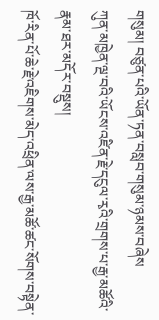གསུམ། བཙུན་པའི་ཡོན་ཏན་བསླབ་གསུམ་ཉམས་བཞེས
ཀུན་མཁྱེན་ལྔ་བའི་ཡོངས་འཛིན་རྗེ་དངུལ་རྭའི་གྲགས་པ་རྒྱ་མཚོའི་རྣམ་ཐར་མདོར་བསྡུས།
ཁོ་རིན་པོ་ཆེ་རྗེ་འཇིགས་མེད་འཕྲིན་ལས་རྒྱ་མཚོ་ཚང་སོགས་བསྟེན་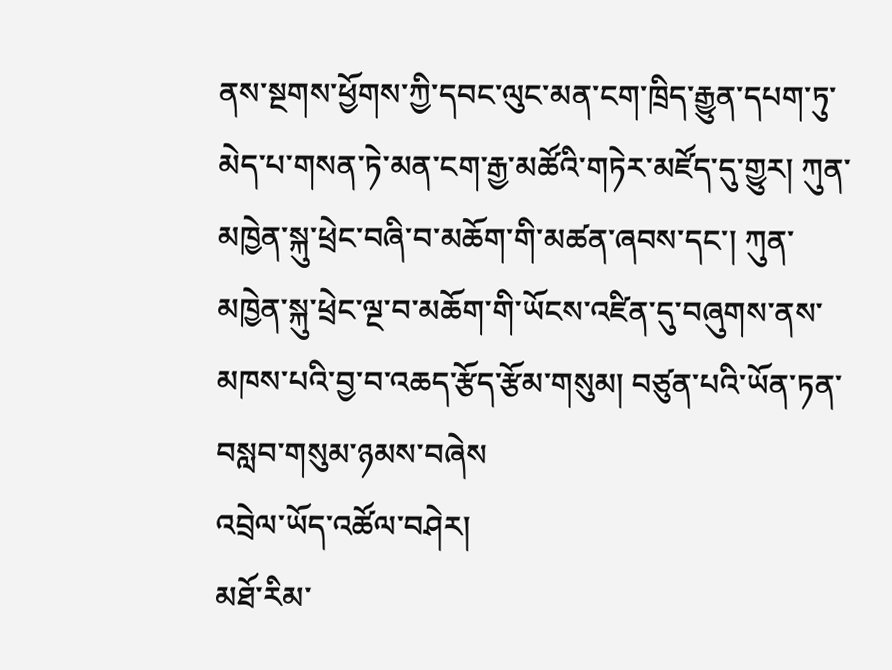ནས་སྔགས་ཕྱོགས་ཀྱི་དབང་ལུང་མན་ངག་ཁྲིད་རྒྱུན་དཔག་ཏུ་མེད་པ་གསན་ཏེ་མན་ངག་རྒྱ་མཚོའི་གཏེར་མཛོད་དུ་གྱུར། ཀུན་མཁྱེན་སྐུ་ཕྲེང་བཞི་བ་མཆོག་གི་མཚན་ཞབས་དང་། ཀུན་མཁྱེན་སྐུ་ཕྲེང་ལྔ་བ་མཆོག་གི་ཡོངས་འཛིན་དུ་བཞུགས་ནས་མཁས་པའི་བྱ་བ་འཆད་རྩོད་རྩོམ་གསུམ། བཙུན་པའི་ཡོན་ཏན་བསླབ་གསུམ་ཉམས་བཞེས
འབྲེལ་ཡོད་འཚོལ་བཤེར།
མཐོ་རིམ་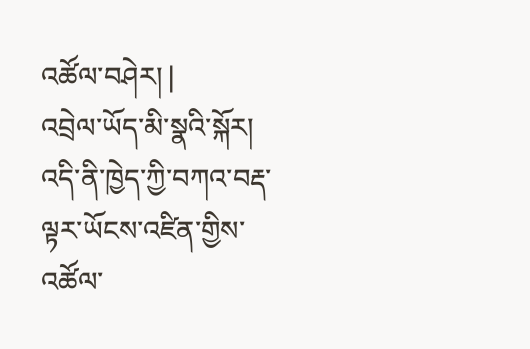འཚོལ་བཤེར། |
འབྲེལ་ཡོད་མི་སྣའི་སྐོར།
འདི་ནི་ཁྱེད་ཀྱི་བཀའ་བརྡ་ལྟར་ཡོངས་འཛིན་གྱིས་འཚོལ་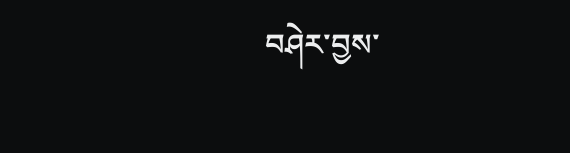བཤེར་བྱས་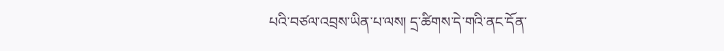པའི་བཙལ་འབྲས་ཡིན་པ་ལས། དྲ་ཚིགས་དེ་གའི་ནང་དོན་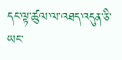དང་ལྟ་ཚུལ་ལ་འཐད་འདུན་ཅི་ཡང་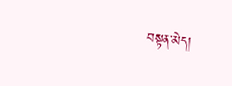བསྟན་མེད།